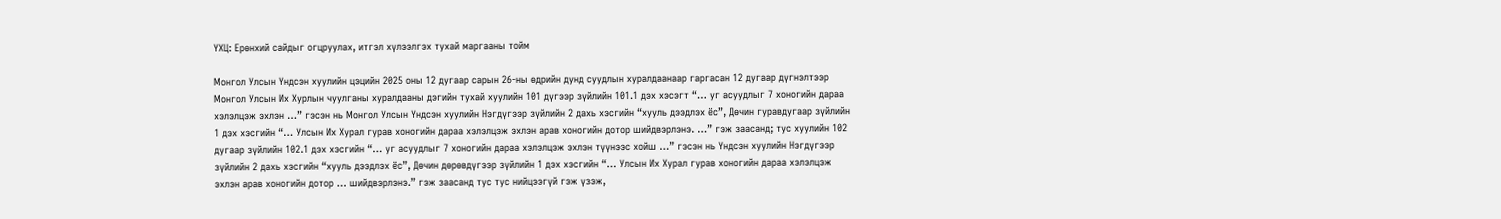ҮХЦ: Ерөнхий сайдыг огцруулах, итгэл хүлээлгэх тухай маргааны тойм

Монгол Улсын Үндсэн хуулийн цэцийн 2025 оны 12 дугаар сарын 26-ны өдрийн дунд суудлын хуралдаанаар гаргасан 12 дугаар дүгнэлтээр Монгол Улсын Их Хурлын чуулганы хуралдааны дэгийн тухай хуулийн 101 дүгээр зүйлийн 101.1 дэх хэсэгт “… уг асуудлыг 7 хоногийн дараа хэлэлцэж эхлэн …” гэсэн нь Монгол Улсын Үндсэн хуулийн Нэгдүгээр зүйлийн 2 дахь хэсгийн “хууль дээдлэх ёс”, Дөчин гуравдугаар зүйлийн 1 дэх хэсгийн “… Улсын Их Хурал гурав хоногийн дараа хэлэлцэж эхлэн арав хоногийн дотор шийдвэрлэнэ. …” гэж заасанд; тус хуулийн 102 дугаар зүйлийн 102.1 дэх хэсгийн “… уг асуудлыг 7 хоногийн дараа хэлэлцэж эхлэн түүнээс хойш …” гэсэн нь Үндсэн хуулийн Нэгдүгээр зүйлийн 2 дахь хэсгийн “хууль дээдлэх ёс”, Дөчин дөрөвдүгээр зүйлийн 1 дэх хэсгийн “… Улсын Их Хурал гурав хоногийн дараа хэлэлцэж эхлэн арав хоногийн дотор … шийдвэрлэнэ.” гэж заасанд тус тус нийцээгүй гэж үзэж,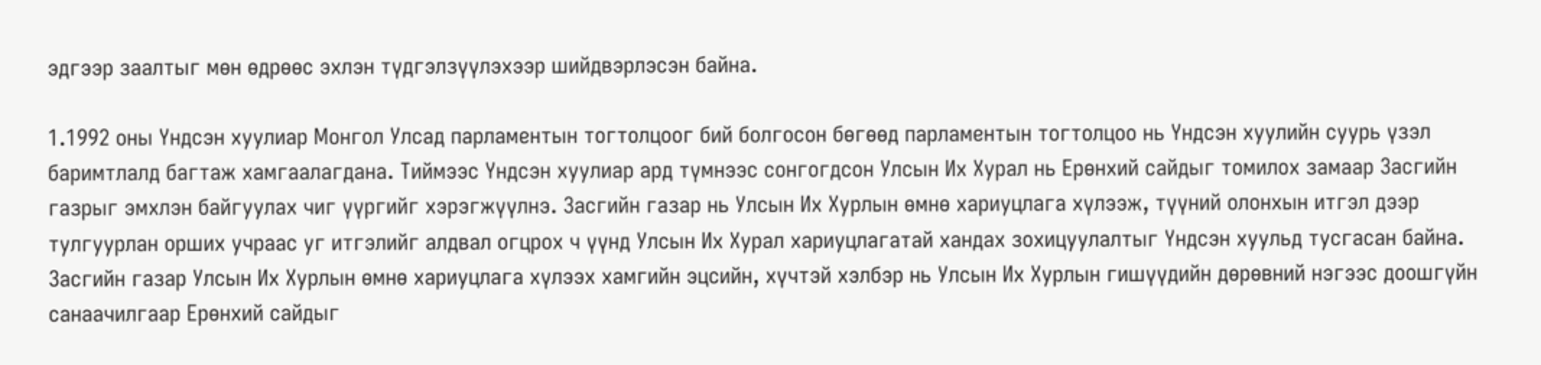эдгээр заалтыг мөн өдрөөс эхлэн түдгэлзүүлэхээр шийдвэрлэсэн байна.

1.1992 оны Үндсэн хуулиар Монгол Улсад парламентын тогтолцоог бий болгосон бөгөөд парламентын тогтолцоо нь Үндсэн хуулийн суурь үзэл баримтлалд багтаж хамгаалагдана. Тиймээс Үндсэн хуулиар ард түмнээс сонгогдсон Улсын Их Хурал нь Ерөнхий сайдыг томилох замаар Засгийн газрыг эмхлэн байгуулах чиг үүргийг хэрэгжүүлнэ. Засгийн газар нь Улсын Их Хурлын өмнө хариуцлага хүлээж, түүний олонхын итгэл дээр тулгуурлан орших учраас уг итгэлийг алдвал огцрох ч үүнд Улсын Их Хурал хариуцлагатай хандах зохицуулалтыг Үндсэн хуульд тусгасан байна. Засгийн газар Улсын Их Хурлын өмнө хариуцлага хүлээх хамгийн эцсийн, хүчтэй хэлбэр нь Улсын Их Хурлын гишүүдийн дөрөвний нэгээс доошгүйн санаачилгаар Ерөнхий сайдыг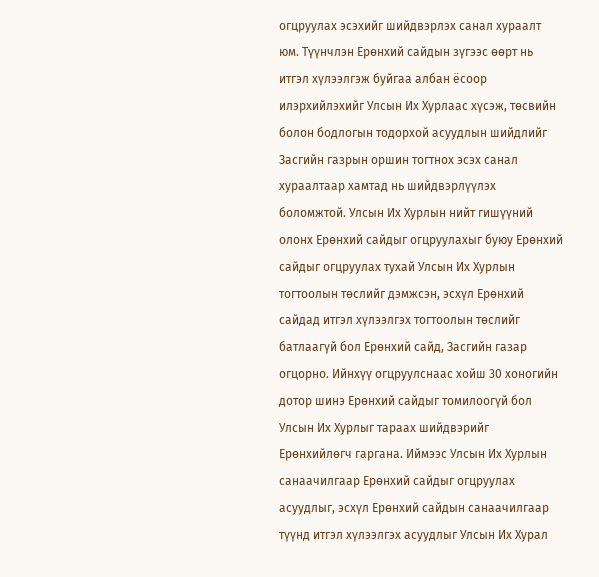огцруулах эсэхийг шийдвэрлэх санал хураалт юм. Түүнчлэн Ерөнхий сайдын зүгээс өөрт нь итгэл хүлээлгэж буйгаа албан ёсоор илэрхийлэхийг Улсын Их Хурлаас хүсэж, төсвийн болон бодлогын тодорхой асуудлын шийдлийг Засгийн газрын оршин тогтнох эсэх санал хураалтаар хамтад нь шийдвэрлүүлэх боломжтой. Улсын Их Хурлын нийт гишүүний олонх Ерөнхий сайдыг огцруулахыг буюу Ерөнхий сайдыг огцруулах тухай Улсын Их Хурлын тогтоолын төслийг дэмжсэн, эсхүл Ерөнхий сайдад итгэл хүлээлгэх тогтоолын төслийг батлаагүй бол Ерөнхий сайд, Засгийн газар огцорно. Ийнхүү огцруулснаас хойш 30 хоногийн дотор шинэ Ерөнхий сайдыг томилоогүй бол Улсын Их Хурлыг тараах шийдвэрийг Ерөнхийлөгч гаргана. Иймээс Улсын Их Хурлын санаачилгаар Ерөнхий сайдыг огцруулах асуудлыг, эсхүл Ерөнхий сайдын санаачилгаар түүнд итгэл хүлээлгэх асуудлыг Улсын Их Хурал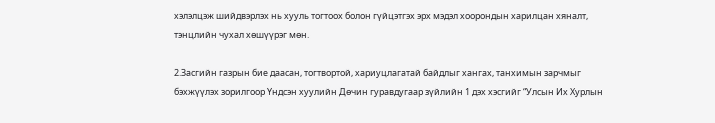хэлэлцэж шийдвэрлэх нь хууль тогтоох болон гүйцэтгэх эрх мэдэл хоорондын харилцан хяналт, тэнцлийн чухал хөшүүрэг мөн.

2.Засгийн газрын бие даасан, тогтвортой, хариуцлагатай байдлыг хангах, танхимын зарчмыг бэхжүүлэх зорилгоор Үндсэн хуулийн Дөчин гуравдугаар зүйлийн 1 дэх хэсгийг “Улсын Их Хурлын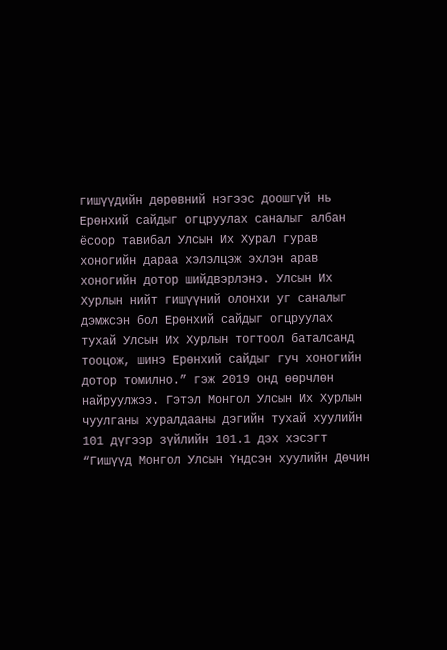гишүүдийн дөрөвний нэгээс доошгүй нь Ерөнхий сайдыг огцруулах саналыг албан ёсоор тавибал Улсын Их Хурал гурав хоногийн дараа хэлэлцэж эхлэн арав хоногийн дотор шийдвэрлэнэ. Улсын Их Хурлын нийт гишүүний олонхи уг саналыг дэмжсэн бол Ерөнхий сайдыг огцруулах тухай Улсын Их Хурлын тогтоол баталсанд тооцож, шинэ Ерөнхий сайдыг гуч хоногийн дотор томилно.” гэж 2019 онд өөрчлөн найруулжээ. Гэтэл Монгол Улсын Их Хурлын чуулганы хуралдааны дэгийн тухай хуулийн 101 дүгээр зүйлийн 101.1 дэх хэсэгт “Гишүүд Монгол Улсын Үндсэн хуулийн Дөчин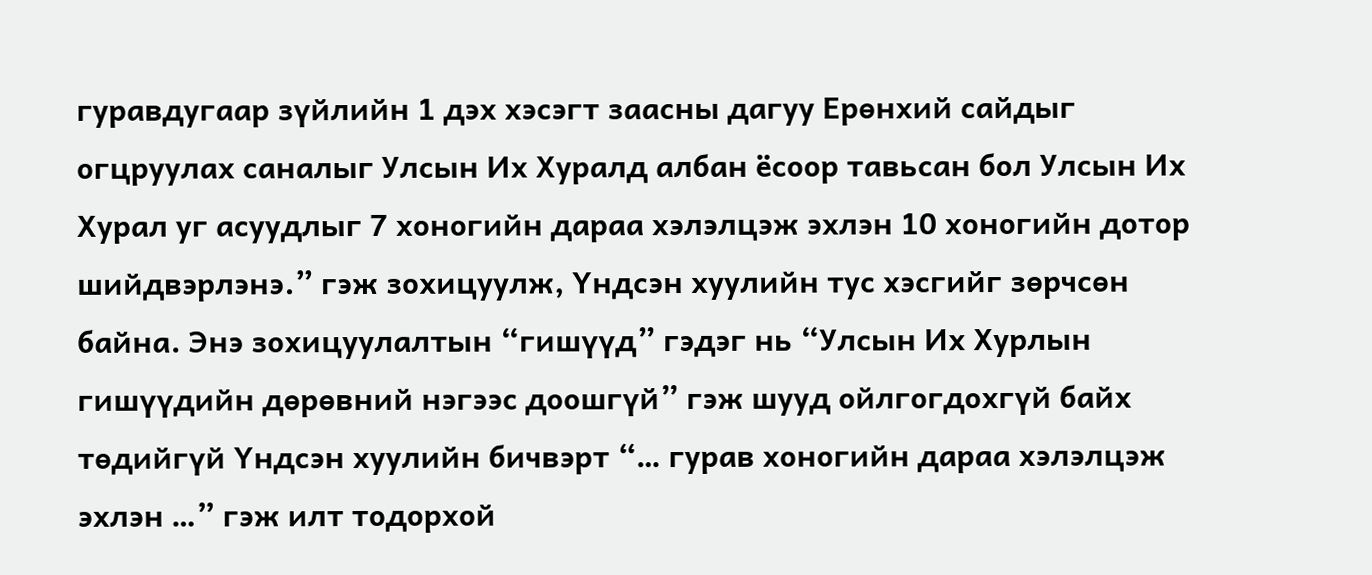гуравдугаар зүйлийн 1 дэх хэсэгт заасны дагуу Ерөнхий сайдыг огцруулах саналыг Улсын Их Хуралд албан ёсоор тавьсан бол Улсын Их Хурал уг асуудлыг 7 хоногийн дараа хэлэлцэж эхлэн 10 хоногийн дотор шийдвэрлэнэ.” гэж зохицуулж, Үндсэн хуулийн тус хэсгийг зөрчсөн байна. Энэ зохицуулалтын “гишүүд” гэдэг нь “Улсын Их Хурлын гишүүдийн дөрөвний нэгээс доошгүй” гэж шууд ойлгогдохгүй байх төдийгүй Үндсэн хуулийн бичвэрт “… гурав хоногийн дараа хэлэлцэж эхлэн …” гэж илт тодорхой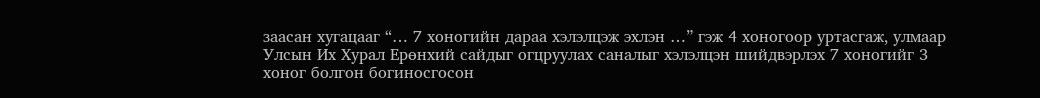заасан хугацааг “… 7 хоногийн дараа хэлэлцэж эхлэн …” гэж 4 хоногоор уртасгаж, улмаар Улсын Их Хурал Ерөнхий сайдыг огцруулах саналыг хэлэлцэн шийдвэрлэх 7 хоногийг 3 хоног болгон богиносгосон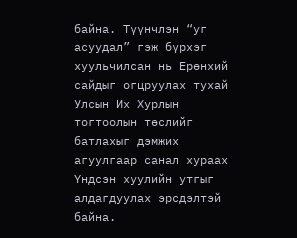байна. Түүнчлэн “уг асуудал” гэж бүрхэг хуульчилсан нь Ерөнхий сайдыг огцруулах тухай Улсын Их Хурлын тогтоолын төслийг батлахыг дэмжих агуулгаар санал хураах Үндсэн хуулийн утгыг алдагдуулах эрсдэлтэй байна.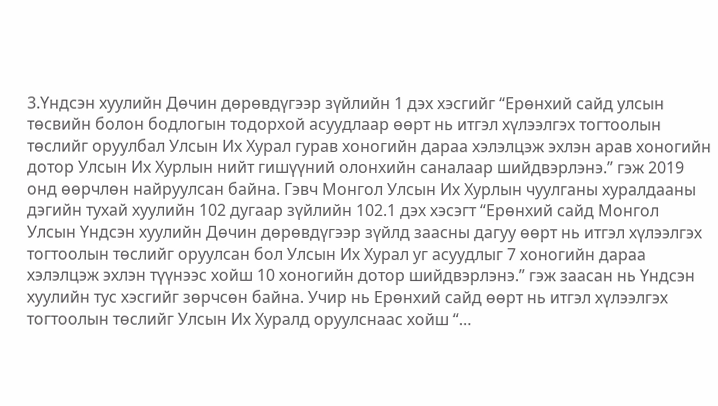3.Үндсэн хуулийн Дөчин дөрөвдүгээр зүйлийн 1 дэх хэсгийг “Ерөнхий сайд улсын төсвийн болон бодлогын тодорхой асуудлаар өөрт нь итгэл хүлээлгэх тогтоолын төслийг оруулбал Улсын Их Хурал гурав хоногийн дараа хэлэлцэж эхлэн арав хоногийн дотор Улсын Их Хурлын нийт гишүүний олонхийн саналаар шийдвэрлэнэ.” гэж 2019 онд өөрчлөн найруулсан байна. Гэвч Монгол Улсын Их Хурлын чуулганы хуралдааны дэгийн тухай хуулийн 102 дугаар зүйлийн 102.1 дэх хэсэгт “Ерөнхий сайд Монгол Улсын Үндсэн хуулийн Дөчин дөрөвдүгээр зүйлд заасны дагуу өөрт нь итгэл хүлээлгэх тогтоолын төслийг оруулсан бол Улсын Их Хурал уг асуудлыг 7 хоногийн дараа хэлэлцэж эхлэн түүнээс хойш 10 хоногийн дотор шийдвэрлэнэ.” гэж заасан нь Үндсэн хуулийн тус хэсгийг зөрчсөн байна. Учир нь Ерөнхий сайд өөрт нь итгэл хүлээлгэх тогтоолын төслийг Улсын Их Хуралд оруулснаас хойш “…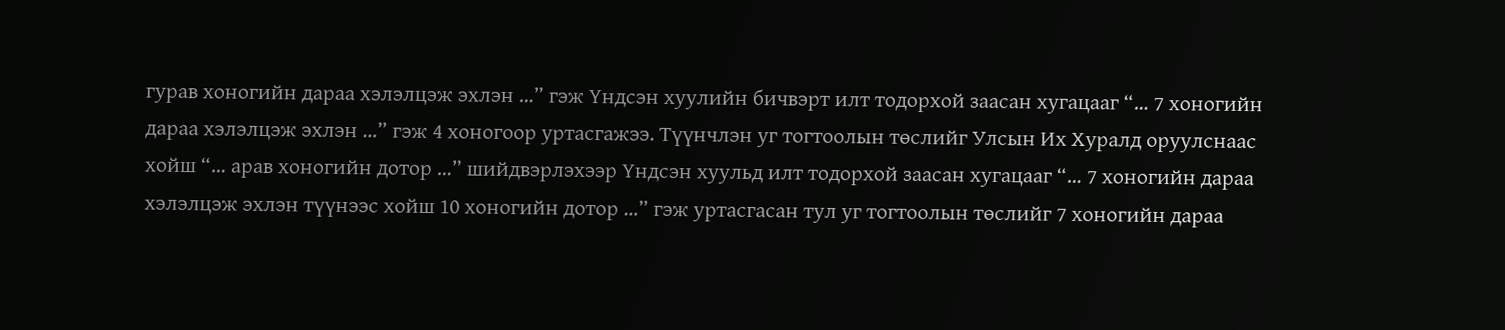гурав хоногийн дараа хэлэлцэж эхлэн …” гэж Үндсэн хуулийн бичвэрт илт тодорхой заасан хугацааг “… 7 хоногийн дараа хэлэлцэж эхлэн …” гэж 4 хоногоор уртасгажээ. Түүнчлэн уг тогтоолын төслийг Улсын Их Хуралд оруулснаас хойш “… арав хоногийн дотор …” шийдвэрлэхээр Үндсэн хуульд илт тодорхой заасан хугацааг “… 7 хоногийн дараа хэлэлцэж эхлэн түүнээс хойш 10 хоногийн дотор …” гэж уртасгасан тул уг тогтоолын төслийг 7 хоногийн дараа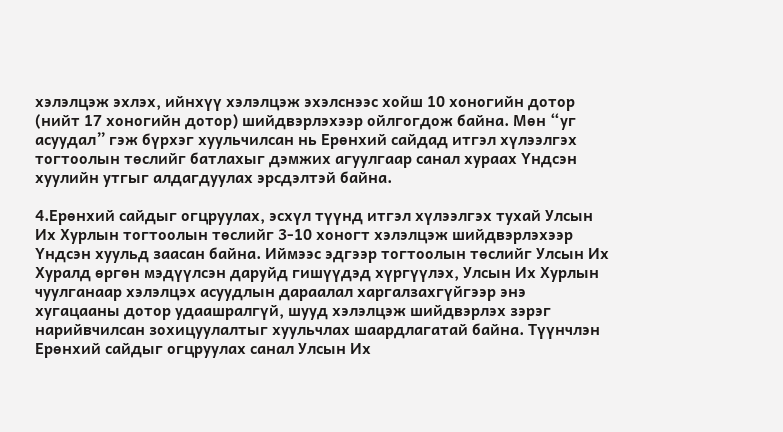хэлэлцэж эхлэх, ийнхүү хэлэлцэж эхэлснээс хойш 10 хоногийн дотор (нийт 17 хоногийн дотор) шийдвэрлэхээр ойлгогдож байна. Мөн “уг асуудал” гэж бүрхэг хуульчилсан нь Ерөнхий сайдад итгэл хүлээлгэх тогтоолын төслийг батлахыг дэмжих агуулгаар санал хураах Үндсэн хуулийн утгыг алдагдуулах эрсдэлтэй байна.

4.Ерөнхий сайдыг огцруулах, эсхүл түүнд итгэл хүлээлгэх тухай Улсын Их Хурлын тогтоолын төслийг 3-10 хоногт хэлэлцэж шийдвэрлэхээр Үндсэн хуульд заасан байна. Иймээс эдгээр тогтоолын төслийг Улсын Их Хуралд өргөн мэдүүлсэн даруйд гишүүдэд хүргүүлэх, Улсын Их Хурлын чуулганаар хэлэлцэх асуудлын дараалал харгалзахгүйгээр энэ хугацааны дотор удаашралгүй, шууд хэлэлцэж шийдвэрлэх зэрэг нарийвчилсан зохицуулалтыг хуульчлах шаардлагатай байна. Түүнчлэн Ерөнхий сайдыг огцруулах санал Улсын Их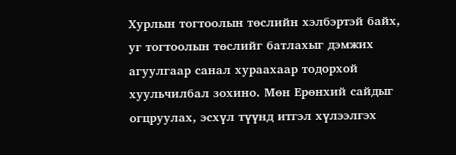Хурлын тогтоолын төслийн хэлбэртэй байх, уг тогтоолын төслийг батлахыг дэмжих агуулгаар санал хураахаар тодорхой хуульчилбал зохино. Мөн Ерөнхий сайдыг огцруулах, эсхүл түүнд итгэл хүлээлгэх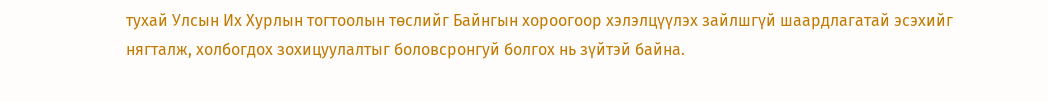тухай Улсын Их Хурлын тогтоолын төслийг Байнгын хороогоор хэлэлцүүлэх зайлшгүй шаардлагатай эсэхийг нягталж, холбогдох зохицуулалтыг боловсронгуй болгох нь зүйтэй байна.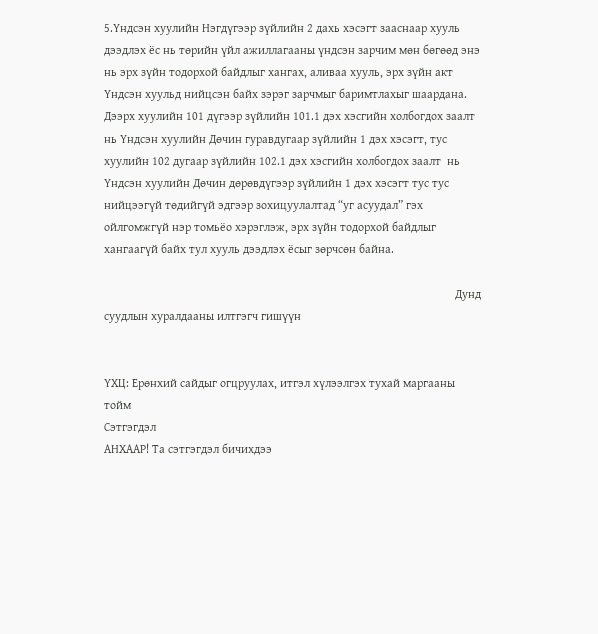5.Үндсэн хуулийн Нэгдүгээр зүйлийн 2 дахь хэсэгт зааснаар хууль дээдлэх ёс нь төрийн үйл ажиллагааны үндсэн зарчим мөн бөгөөд энэ нь эрх зүйн тодорхой байдлыг хангах, аливаа хууль, эрх зүйн акт Үндсэн хуульд нийцсэн байх зэрэг зарчмыг баримтлахыг шаардана. Дээрх хуулийн 101 дүгээр зүйлийн 101.1 дэх хэсгийн холбогдох заалт нь Үндсэн хуулийн Дөчин гуравдугаар зүйлийн 1 дэх хэсэгт, тус хуулийн 102 дугаар зүйлийн 102.1 дэх хэсгийн холбогдох заалт  нь Үндсэн хуулийн Дөчин дөрөвдүгээр зүйлийн 1 дэх хэсэгт тус тус нийцээгүй төдийгүй эдгээр зохицуулалтад “уг асуудал” гэх ойлгомжгүй нэр томьёо хэрэглэж, эрх зүйн тодорхой байдлыг хангаагүй байх тул хууль дээдлэх ёсыг зөрчсөн байна.

                                                                                                                     Дунд суудлын хуралдааны илтгэгч гишүүн


ҮХЦ: Ерөнхий сайдыг огцруулах, итгэл хүлээлгэх тухай маргааны тойм
Сэтгэгдэл
АНХААР! Та сэтгэгдэл бичихдээ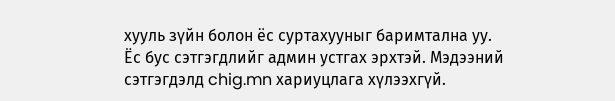хууль зүйн болон ёс суртахууныг баримтална уу. Ёс бус сэтгэгдлийг админ устгах эрхтэй. Мэдээний сэтгэгдэлд chig.mn хариуцлага хүлээхгүй.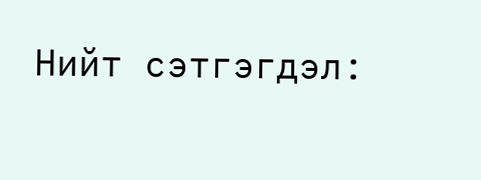Нийт сэтгэгдэл: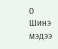0
Шинэ мэдээ